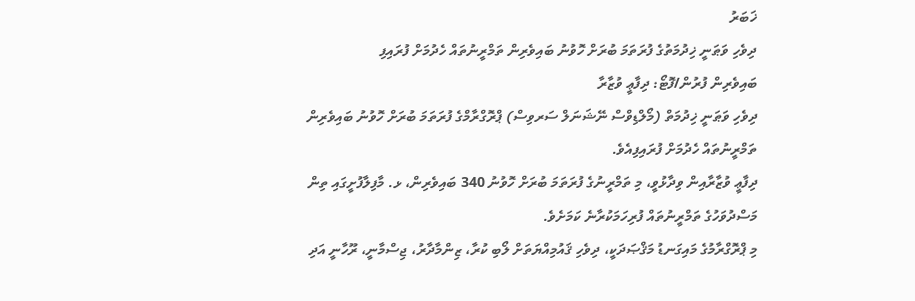ޚަބަރު
ދިވެހި ވަޠަނީ ޚިދުމަތުގެ ފުރަތަމަ ބުރަށް ހޮވުނު ބައިވެރިން ތަމްރީނުތައް ހެދުމަށް ފުރައިފި
ބައިވެރިން ފުރުން/ފޮޓޯ: ދިފާޢީ ވުޒާރާ
ދިވެހި ވަޠަނީ ޚިދުމަތް (މޯލްޑިވްސް ނޭޝަނަލް ސަރވިސް) ޕްރޮގްރާމްގެ ފުރަތަމަ ބުރަށް ހޮވުނު ބައިވެރިން ތަމްރީނުތައް ހެދުމަށް ފުރައިފިއެވެ.
ދިފާޢީ ވުޒާރާއިން ވިދާޅުވީ، މި ތަމްރީނުގެ ފުރަތަމަ ބުރަށް ހޮވުނު 340 ބައިވެރިން، ޅ. މާފިލާފުށީގައި ތިން މަސްދުވަހުގެ ތަމްރީނުތައް ފުރިހަމަކުރާނެ ކަމަށެވެ.
މި ޕްރޮގްރާމުގެ މައިގަނޑު މަޤްޞަދަކީ، ދިވެހި ޤައުމިއްޔަތަށް ލޯބި ކުރާ، ޒިންމާދާރު، ޖިސްމާނީ، ރޫހާނީ އަދި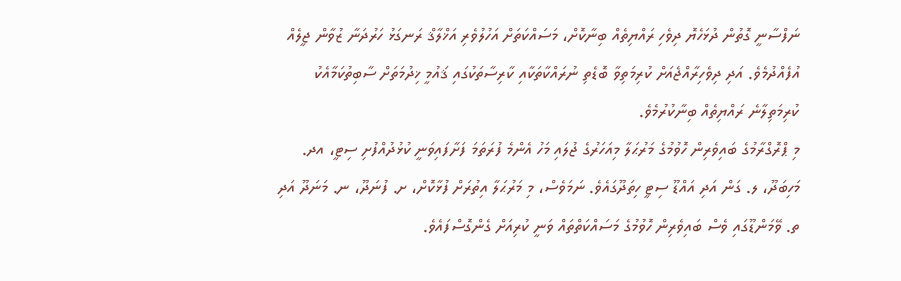ނަފްސާނީ ގޮތުން ދުޅަހެޔޮ ދިވެހި ރައްޔިތެއް ބިނާކޮށް، މަސައްކަތަށް އަހުލުވެރި އަޚްލާޤް ރަނގަޅު ހަރުދަނާ ޒުވާން ޖީލެއް އުފެއްދުމެވެ. އަދި ދިވެހިރާއްޖެއަށް ކުރިމަތިވާ ބޮޑެތި ނުރައްކާތަކާއި ކާރިސާތަކުގައި ޤައުމީ ޚިދުމަތަށް ސާބިތުކަމާއެކު ކުރިމަތިލާނެ ރައްޔިތެއް ބިނާކުރުމެވެ.
މި ޕްރޮގްރާމުގެ ބައިވެރިން ހޮވުމުގެ މަރުޙަލާ މިއަހަރުގެ ޖުލައި މަހު އެންމެ ފުރަތަމަ ފަށާފައިވަނީ ކުޅުދުއްފުށި ސިޓީ، އދ. މަހިބަދޫ، ލ. ގަން އަދި އައްޑޫ ސިޓީ ހިތަދޫގައެވެ. ނަމަވެސް، މި މަރުޙަލާ އިތުރަށް ފުޅާކޮށް، ށ. ފުނަދޫ، ނ. މަނަދޫ އަދި ތ. ވޭމަންޑޫގައި ވެސް ބައިވެރިން ހޮވުމުގެ މަސައްކަތްތައް ވަނީ ކުރިއަށް ގެންގޮސްފައެވެ.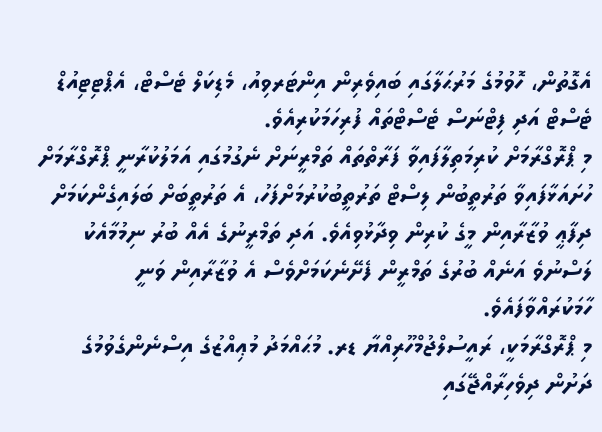އެގޮތުން، ހޮވުމުގެ މަރުޙަލާގައި ބައިވެރިން އިންޓަރވިއު، މެޑިކަލް ޓެސްޓް، އެޕްޓިޓިއުޑް ޓެސްޓް އަދި ފިޓްނަސް ޓެސްޓްތައް ފުރިހަމަކުރިއެވެ.
މި ޕްރޮގްރާމަށް ކުރިމަތިލާފައިވާ ފަރާތްތައް ތަމްރީނަށް ނެގުމުގައި އަމަލުކުރާނީ ޕްރޮގްރާމަށް ހުށައަޅާފައިވާ ތަރުތީބުން ލިސްޓް ތަރުތީބުކުރުމަށްފަހު، އެ ތަރުތީބަށް ބަލައިގެންކަމަށް ދިފާޢީ ވުޒާރާއިން މީގެ ކުރިން ވިދާޅުވިއެވެ. އަދި ތަމްރީނުގެ އެއް ބުރު ނިމުމާއެކު ލަސްނުވެ އަނެއް ބުރުގެ ތަމްރީން ފެށޭނެކަމަށްވެސް އެ ވުޒާރާއިން ވަނީ ހާމަކުރައްވާފައެވެ.
މި ޕްރޮގްރާމަކީ، ރައީސުލްޖުމްހޫރިއްޔާ ޑރ. މުޙައްމަދު މުޢިއްޒުގެ އިސްނެންގެވުމުގެ ދަށުން ދިވެހިރާއްޖޭގައި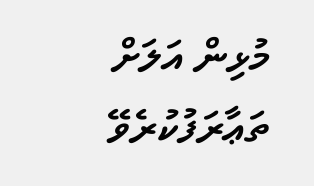މުޅިން އަލަށް ތަޢާރަފުކުރެވޭ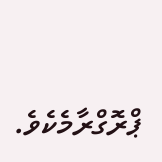ޕްރޮގްރާމެކެވެ.